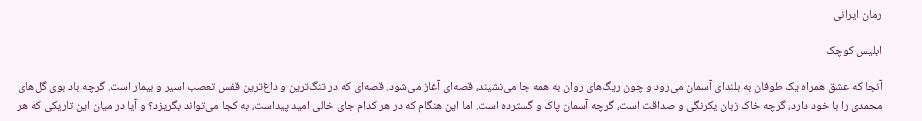رمان ایرانی

ابلیس کوچک

آنجا که عشق همراه یک طوفان به بلندای آسمان می‌رود و چون ریگ‌های روان به همه جا می‌نشیند، قصه‌ای آغاز می‌شود. قصه‌ای که در تنگ‌ترین و داغ‌ترین قفس تعصب اسیر و بیمار است. گرچه باد بوی گل‌های محمدی را با خود دارد، گرچه خاک زبان یکرنگی و صداقت است، گرچه آسمان پاک و گسترده است. اما این هنگام که در هر کدام جای خالی امید پیداست، به کجا می‌تواند بگریزد؟ و آیا در میان این تاریکی که هر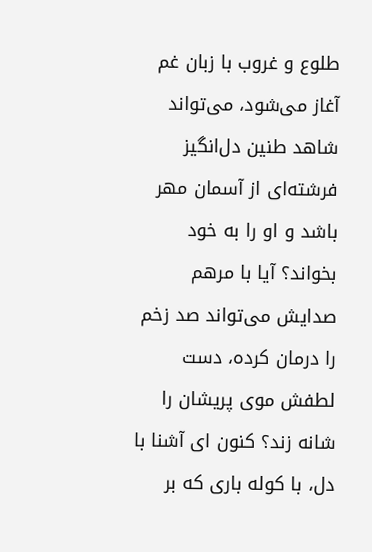طلوع و غروب با زبان غم آغاز می‌شود، می‌تواند شاهد طنین دل‌انگیز فرشته‌ای از آسمان مهر باشد و او را به خود بخواند؟ آیا با مرهم صدایش می‌تواند صد زخم را درمان کرده، دست لطفش موی پریشان را شانه زند؟ کنون ای آشنا با دل، با کوله باری که بر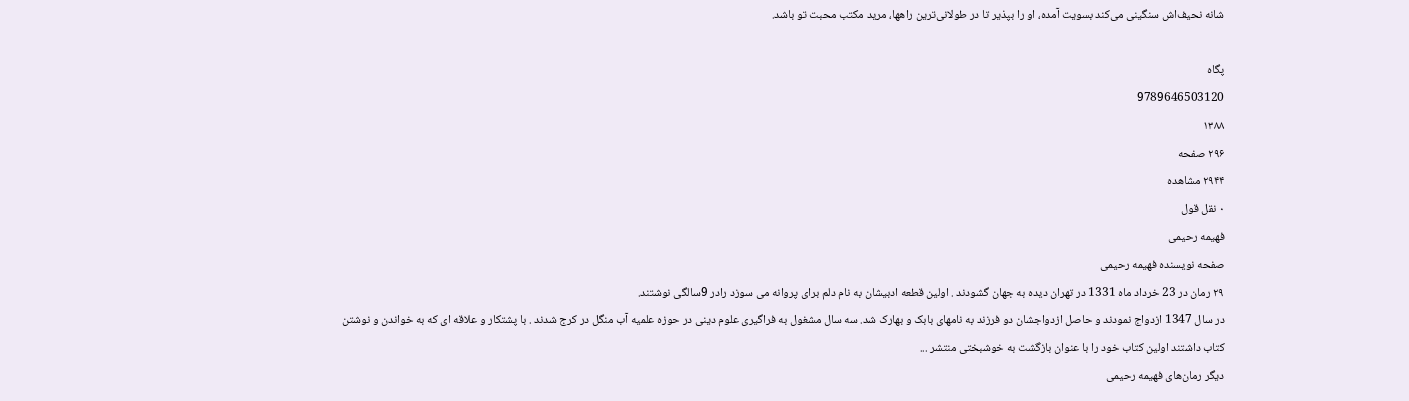شانه نحیف‌اش سنگینی می‌کند بسویت آمده، او را بپذیر تا در طولانی‌ترین راهها، مرید مکتب محبت تو باشد.

پگاه
9789646503120
۱۳۸۸
۲۹۶ صفحه
۲۹۴۴ مشاهده
۰ نقل قول
فهیمه رحیمی
صفحه نویسنده فهیمه رحیمی
۲۹ رمان در 23 خرداد ماه 1331 در تهران دیده به جهان گشودند . اولین قطعه ادبیشان به نام دلم برای پروانه می سوزد رادر 9سالگی نوشتند.
در سال 1347 ازدواج نمودند و حاصل ازدواجشان دو فرزند به نامهای بابک و بهارک شد. سه سال مشغول به فراگیری علوم دینی در حوزه علمیه آب منگل در کرج شدند . با پشتکار و علاقه ای که به خواندن و نوشتن کتاب داشتند اولین کتاب خود را با عنوان بازگشت به خوشبختی منتشر ...
دیگر رمان‌های فهیمه رحیمی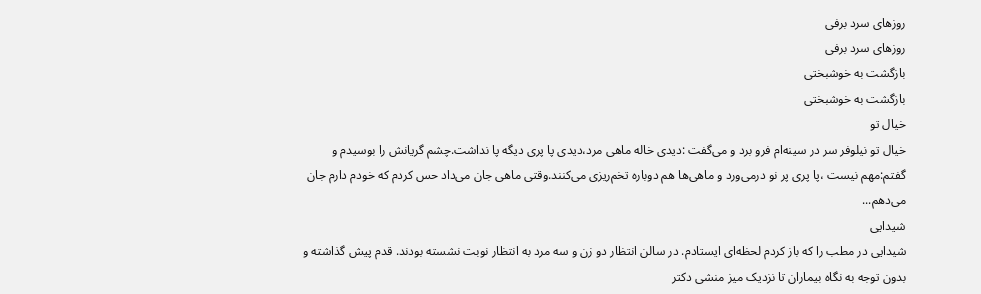روزهای سرد برفی
روزهای سرد برفی
بازگشت به خوشبختی
بازگشت به خوشبختی
خیال تو
خیال تو نیلوفر سر در سینه‌ام فرو برد و می‌گفت :دیدی خاله ماهی مرد،دیدی پا پری دیگه پا نداشت.چشم گریانش را بوسیدم و گفتم:مهم نیست ،پا پری پر نو در‌می‌ورد و ماهی‌ها هم دوباره تخم‌ریزی می‌کنند.وقتی ماهی جان می‌داد حس کردم که خودم دارم جان می‌دهم...
شیدایی
شیدایی در مطب را که باز کردم لحظه‌ای ایستادم. در سالن انتظار دو زن و سه مرد به انتظار نوبت نشسته بودند. قدم پیش گذاشته و بدون توجه به نگاه بیماران تا نزدیک میز منشی دکتر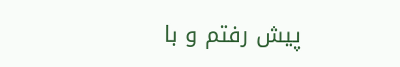پیش رفتم و با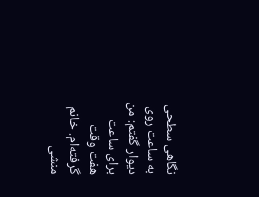نگاهی سطحی به ساعت روی دیوار گفتم: من برای ساعت هفت وقت گرفته‌ام. خانم منشی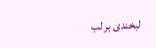لبخندی بر لب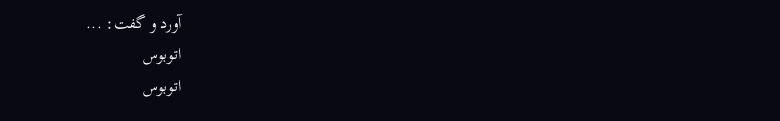آورد و گفت: ...
اتوبوس
اتوبوس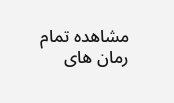مشاهده تمام رمان های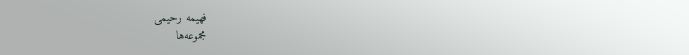فهیمه رحیمی
مجموعه‌ها